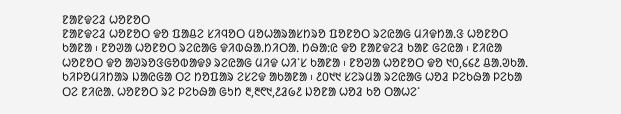ᱱᱟᱱᱫᱮᱲ ᱦᱚᱱᱚᱛ
ᱱᱟᱱᱫᱮᱲ ᱦᱚᱱᱚᱛ ᱫᱚ ᱯᱟᱪᱮ ᱥᱤᱧᱚᱛ ᱢᱚᱦᱟᱨᱟᱥᱴᱨᱚ ᱯᱚᱱᱚᱛ ᱨᱮᱭᱟᱜ ᱢᱤᱫᱴᱟᱹᱝ ᱦᱚᱱᱚᱛ ᱠᱟᱱᱟ ᱾ ᱱᱚᱣᱟ ᱦᱚᱱᱚᱛ ᱨᱮᱭᱟᱜ ᱫᱤᱵᱷᱟᱹᱴᱤᱛᱟᱹ ᱴᱷᱟᱺᱭ ᱫᱚ ᱱᱟᱱᱫᱮᱲ ᱠᱟᱱ ᱜᱮᱭᱟ ᱾ ᱱᱤᱭᱟ ᱦᱚᱱᱚᱛ ᱫᱚ ᱟᱣᱨᱚᱝᱜᱚᱵᱟᱫᱽ ᱨᱮᱭᱟᱜ ᱢᱤᱫ ᱦᱤᱸᱥ ᱠᱟᱱᱟ ᱾ ᱱᱚᱣᱟ ᱦᱚᱱᱚᱛ ᱫᱚ ᱑᱐,᱔᱔᱒ ᱪᱟᱹᱣᱠᱟᱹ ᱠᱤᱞᱚᱢᱤᱴᱟᱨ ᱡᱟᱭᱜᱟ ᱛᱮ ᱴᱚᱯᱟᱨ ᱮᱥᱮᱫ ᱟᱠᱟᱱᱟ ᱾ ᱒᱐᱑᱑ ᱥᱮᱨᱢᱟ ᱨᱮᱭᱟᱜ ᱦᱚᱲ ᱞᱮᱠᱷᱟ ᱞᱮᱠᱟ ᱛᱮ ᱱᱤᱭᱟᱹ ᱦᱚᱱᱚᱛ ᱨᱮ ᱞᱮᱠᱷᱟ ᱜᱩᱴ ᱓,᱓᱖᱑,᱒ᱲ᱙᱒ ᱡᱚᱱᱟ ᱦᱚᱲ ᱠᱚ ᱛᱟᱦᱮᱸ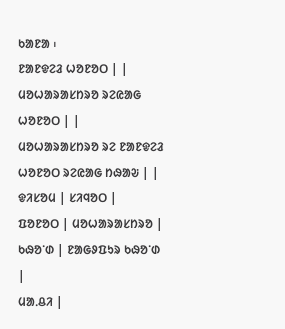ᱠᱟᱱᱟ ᱾
ᱱᱟᱱᱫᱮᱲ ᱦᱚᱱᱚᱛ | |
ᱢᱚᱦᱟᱨᱟᱥᱴᱨᱚ ᱨᱮᱭᱟᱜ ᱦᱚᱱᱚᱛ | |
ᱢᱚᱦᱟᱨᱟᱥᱴᱨᱚ ᱨᱮ ᱱᱟᱱᱫᱮᱲ ᱦᱚᱱᱚᱛ ᱨᱮᱭᱟᱜ ᱴᱷᱟᱶ | |
ᱫᱤᱥᱚᱢ | ᱥᱤᱧᱚᱛ |
ᱯᱚᱱᱚᱛ | ᱢᱚᱦᱟᱨᱟᱥᱴᱨᱚ |
ᱠᱷᱚᱸᱰ | ᱱᱟᱜᱽᱯᱩᱨ ᱠᱷᱚᱸᱰ |
ᱢᱟᱹᱪᱤ |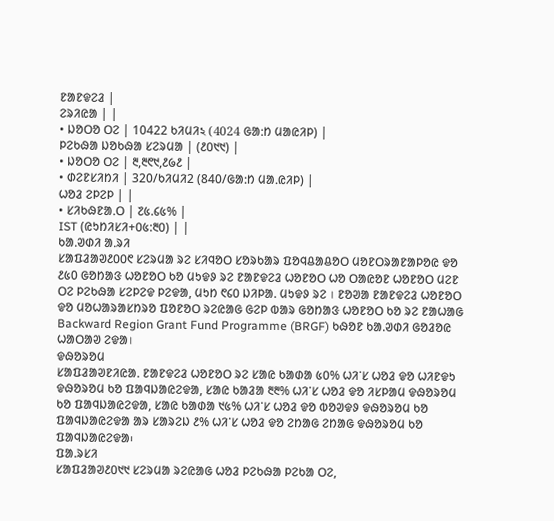ᱱᱟᱱᱫᱮᱲ |
ᱮᱨᱤᱭᱟ | |
• ᱡᱚᱛᱚ ᱛᱮ | 10422 ᱠᱤᱢᱤ২ (4024 ᱜᱟᱺᱴ ᱢᱟᱭᱤᱞ) |
ᱞᱮᱠᱷᱟ ᱡᱚᱠᱷᱟ ᱥᱮᱨᱢᱟ | (᱒᱐᱑᱑) |
• ᱡᱚᱛᱚ ᱛᱮ | ᱓,᱓᱖᱑,᱒᱙᱒ |
• ᱰᱮᱱᱥᱤᱴᱤ | 320/ᱠᱤᱢᱤ2 (840/ᱜᱟᱺᱴ ᱢᱟᱹᱭᱤᱞ) |
ᱦᱚᱲ ᱮᱞᱮᱞ | |
• ᱥᱤᱠᱷᱱᱟᱹᱛ | ᱗᱕.᱔᱕% |
IST (ᱭᱩᱴᱤᱥᱤ+᱐᱕:᱓᱐) | |
ᱠᱟᱹᱣᱰᱤ ᱟᱹᱨᱤ
ᱥᱟᱯᱲᱟᱣ᱒᱐᱐᱖ ᱥᱮᱨᱢᱟ ᱨᱮ ᱥᱤᱧᱚᱛ ᱥᱚᱨᱠᱟᱨ ᱯᱚᱧᱪᱟᱪᱚᱛ ᱢᱚᱱᱛᱨᱟᱱᱟᱞᱚᱭ ᱫᱚ ᱒᱕0 ᱜᱚᱴᱟᱝ ᱦᱚᱱᱚᱛ ᱠᱚ ᱢᱩᱫᱽ ᱨᱮ ᱱᱟᱱᱫᱮᱲ ᱦᱚᱱᱚᱛ ᱦᱚ ᱛᱟᱭᱚᱱ ᱦᱚᱱᱚᱛ ᱢᱮᱱ ᱛᱮ ᱞᱮᱠᱷᱟ ᱥᱮᱞᱮᱫ ᱞᱮᱫᱟ, ᱢᱩᱴ ᱖᱔᱐ ᱡᱤᱞᱟ. ᱢᱩᱫᱽ ᱨᱮ । ᱱᱚᱣᱟ ᱱᱟᱱᱫᱮᱲ ᱦᱚᱱᱚᱛ ᱫᱚ ᱢᱚᱦᱟᱨᱟᱥᱴᱨᱚ ᱯᱚᱱᱚᱛ ᱨᱮᱭᱟᱜ ᱜᱮᱞ ᱵᱟᱨ ᱜᱚᱴᱟᱝ ᱦᱚᱱᱚᱛ ᱠᱚ ᱨᱮ ᱱᱟᱦᱟᱜ Backward Region Grant Fund Programme (BRGF) ᱠᱷᱚᱱ ᱠᱟ.ᱣᱰᱤ ᱜᱚᱲᱚᱭ ᱦᱟᱛᱟᱣ ᱮᱫᱟ।
ᱫᱷᱚᱨᱚᱢ
ᱥᱟᱯᱲᱟᱣᱱᱤᱭᱟᱹ ᱱᱟᱱᱫᱮᱲ ᱦᱚᱱᱚᱛ ᱨᱮ ᱥᱟᱭ ᱠᱟᱰᱟ ᱕᱐% ᱦᱤᱸᱥ ᱦᱚᱲ ᱫᱚ ᱦᱤᱱᱫᱩ ᱫᱷᱚᱨᱚᱢ ᱠᱚ ᱯᱟᱧᱡᱟᱭᱮᱫᱟ, ᱥᱟᱭ ᱠᱟᱲᱟ ᱓᱓% ᱦᱤᱸᱥ ᱦᱚᱲ ᱫᱚ ᱤᱥᱞᱟᱢ ᱫᱷᱚᱨᱚᱢ ᱠᱚ ᱯᱟᱧᱡᱟᱭᱮᱫᱟ, ᱥᱟᱭ ᱠᱟᱰᱟ ᱑᱕% ᱦᱤᱸᱥ ᱦᱚᱲ ᱫᱚ ᱵᱚᱣᱫᱽ ᱫᱷᱚᱨᱚᱢ ᱠᱚ ᱯᱟᱧᱡᱟᱭᱮᱫᱟ ᱟᱨ ᱥᱟᱨᱮᱡ ᱒% ᱦᱤᱸᱥ ᱦᱚᱲ ᱫᱚ ᱮᱴᱟᱜ ᱮᱴᱟᱜ ᱫᱷᱚᱨᱚᱢ ᱠᱚ ᱯᱟᱧᱡᱟᱭᱮᱫᱟ᱾
ᱯᱟ.ᱨᱥᱤ
ᱥᱟᱯᱲᱟᱣ᱒᱐᱑᱑ ᱥᱮᱨᱢᱟ ᱨᱮᱭᱟᱜ ᱦᱚᱲ ᱞᱮᱠᱷᱟ ᱞᱮᱠᱟ ᱛᱮ,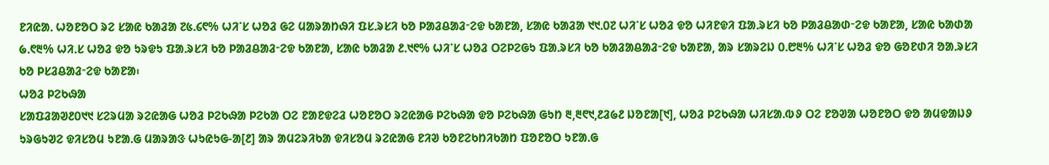ᱱᱤᱭᱟᱹ ᱦᱚᱱᱚᱛ ᱨᱮ ᱥᱟᱭ ᱠᱟᱲᱟ ᱗᱕ᱹ᱔᱖% ᱦᱤᱸᱥ ᱦᱚᱲ ᱜᱮ ᱢᱟᱨᱟᱴᱷᱤ ᱯᱥᱹᱨᱥᱤ ᱠᱚ ᱞᱟᱲᱪᱟᱲᱼᱮᱫ ᱠᱟᱱᱟ, ᱥᱟᱭ ᱠᱟᱲᱟ ᱑᱑ᱹ᱐᱗ ᱦᱤᱸᱥ ᱦᱚᱲ ᱫᱚ ᱦᱤᱱᱫᱤ ᱯᱟᱹᱨᱥᱤ ᱠᱚ ᱞᱟᱲᱪᱟᱰᱼᱮᱫ ᱠᱟᱱᱟ, ᱥᱟᱭ ᱠᱟᱰᱟ ᱙ᱹ᱖᱓% ᱦᱤᱹᱥ ᱦᱚᱲ ᱫᱚ ᱩᱨᱫᱩ ᱯᱟᱹᱨᱥᱤ ᱠᱚ ᱞᱟᱲᱪᱟᱲᱼᱮᱫ ᱠᱟᱱᱟ, ᱥᱟᱭ ᱠᱟᱲᱟ ᱒ᱹ᱑᱖% ᱦᱤᱸᱥ ᱦᱚᱲ ᱛᱮᱞᱮᱜᱩ ᱯᱟᱹᱨᱥᱤ ᱠᱚ ᱠᱟᱲᱟᱪᱟᱲᱼᱮᱫ ᱠᱟᱱᱟ, ᱟᱨ ᱥᱟᱨᱮᱡ ᱐ᱹ᱘᱓% ᱦᱤᱸᱥ ᱦᱚᱲ ᱫᱚ ᱜᱚᱱᱰᱤ ᱚᱟᱹᱨᱥᱤ ᱠᱚ ᱞᱥᱲᱪᱟᱲᱼᱮᱫ ᱠᱟᱱᱟ᱾
ᱦᱚᱲ ᱞᱮᱠᱷᱟ
ᱥᱟᱯᱲᱟᱣ᱒᱐᱑᱑ ᱥᱮᱨᱢᱟ ᱨᱮᱭᱟᱜ ᱦᱚᱲ ᱞᱮᱠᱷᱟ ᱞᱮᱠᱟ ᱛᱮ ᱱᱟᱱᱫᱮᱲ ᱦᱚᱱᱚᱛ ᱨᱮᱭᱟᱜ ᱞᱮᱠᱷᱟ ᱫᱚ ᱞᱮᱠᱷᱟ ᱜᱩᱴ ᱓,᱓᱖᱑,᱒ᱲ᱙᱒ ᱡᱚᱱᱟ[᱑], ᱦᱚᱲ ᱞᱮᱠᱷᱟ ᱦᱤᱥᱟ.ᱵᱽ ᱛᱮ ᱱᱚᱣᱟ ᱦᱚᱱᱚᱛ ᱫᱚ ᱟᱢᱫᱟᱡᱽ ᱩᱨᱜᱩᱣᱮ ᱫᱤᱥᱚᱢ ᱩᱱᱟ.ᱜ ᱢᱟᱨᱟᱝ ᱦᱩᱭᱩᱜ-ᱟ[᱒] ᱟᱨ ᱟᱢᱮᱨᱤᱠᱟ ᱫᱤᱥᱚᱢ ᱨᱮᱭᱟᱜ ᱱᱤᱣ ᱠᱚᱱᱮᱠᱴᱤᱠᱟᱴ ᱯᱚᱱᱚᱛ ᱩᱱᱟ.ᱜ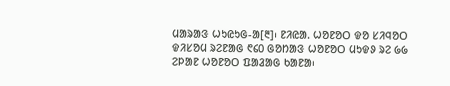ᱢᱟᱨᱟᱝ ᱦᱩᱭᱩᱜ-ᱟ[᱓]᱾ ᱱᱤᱭᱟ. ᱦᱚᱱᱚᱛ ᱫᱚ ᱥᱤᱧᱚᱛ ᱫᱤᱥᱚᱢ ᱨᱮᱱᱟᱜ ᱖᱔᱐ ᱜᱚᱴᱟᱝ ᱦᱚᱱᱚᱛ ᱢᱩᱫᱽ ᱨᱮ ᱙᱙ ᱮᱞᱟᱱ ᱦᱚᱱᱚᱛ ᱯᱟᱲᱟᱜ ᱠᱟᱱᱟ᱾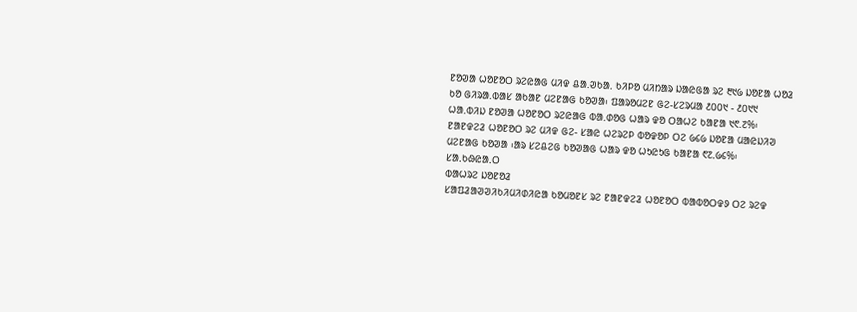ᱱᱚᱣᱟ ᱦᱚᱱᱚᱛ ᱨᱮᱭᱟᱜ ᱢᱤᱫ ᱪᱟ.ᱣᱠᱟ. ᱠᱤᱞᱚ ᱢᱤᱴᱟᱨ ᱡᱟᱭᱜᱟ ᱨᱮ ᱓᱑᱙ ᱡᱚᱱᱟ ᱦᱚᱲ ᱠᱚ ᱜᱤᱨᱟ.ᱵᱟᱥ ᱟᱠᱟᱱ ᱢᱮᱱᱟᱜ ᱠᱚᱣᱟ᱾ ᱯᱟᱨᱚᱢᱮᱱ ᱜᱮ-ᱥᱮᱨᱢᱟ ᱒᱐᱐᱑ - ᱒᱐᱑᱑ ᱦᱟ.ᱵᱤᱡ ᱱᱚᱣᱟ ᱦᱚᱱᱚᱛ ᱨᱮᱭᱟᱜ ᱵᱟ.ᱰᱚᱜ ᱦᱟᱨ ᱫᱚ ᱛᱟᱦᱮ ᱠᱟᱱᱟ ᱑᱖.᱗%᱾ ᱱᱟᱱᱫᱮᱲ ᱦᱚᱱᱚᱛ ᱨᱮ ᱢᱤᱫ ᱜᱮ- ᱥᱟᱭ ᱦᱮᱨᱮᱞ ᱵᱚᱫᱚᱞ ᱛᱮ ᱙᱔᱙ ᱡᱚᱱᱟ ᱢᱟᱭᱡᱤᱣ ᱢᱮᱱᱟᱜ ᱠᱚᱣᱟ ᱾ᱟᱨ ᱥᱮᱪᱮᱜ ᱠᱚᱣᱟᱜ ᱦᱟᱨ ᱫᱚ ᱦᱩᱭᱩᱜ ᱠᱟᱱᱟ ᱖᱗ᱹ᱙᱔%᱾
ᱥᱟᱹᱠᱷᱭᱟᱹᱛ
ᱵᱟᱦᱨᱮ ᱡᱚᱱᱚᱲ
ᱥᱟᱯᱲᱟᱣᱣᱤᱠᱤᱢᱤᱰᱤᱭᱟ ᱠᱚᱢᱚᱱᱥ ᱨᱮ ᱱᱟᱱᱫᱮᱲ ᱦᱚᱱᱚᱛ ᱵᱟᱵᱚᱛᱫᱽ ᱛᱮ ᱨᱮᱫ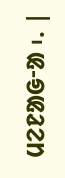ᱢᱮᱱᱟᱜᱼᱟ ᱾. |